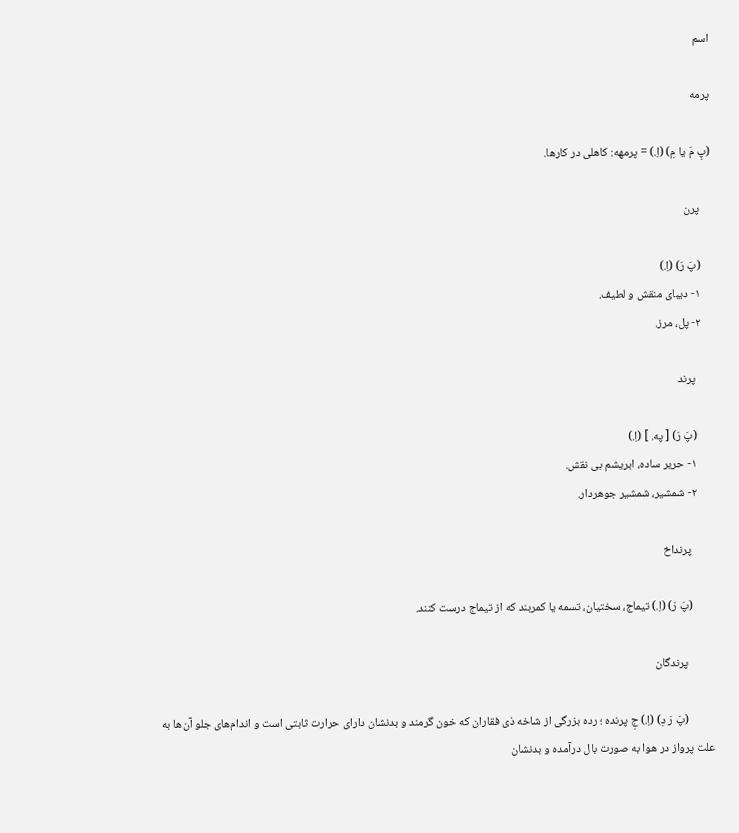اسم

پرمه

(پِ مَ یا مِ) (اِ.) = پرمهه: کاهلی در کارها.

    پرن

    (پَ رَ) (اِ.)
    ۱- دیبای منقش و لطیف.
    ۲- پل، مرز.

      پرند

      (پَ رَ) [ په. ] (اِ.)
      ۱- حریر ساده، ابریشم بی نقش.
      ۲- شمشیر، شمشیر جوهردار.

        پرنداخ

        (پَ رَ) (اِ.) تیماج، سختیان، تسمه یا کمربند که از تیماج درست کنند.

          پرندگان

          (پَ رَ دِ) (اِ.) جِ پرنده ؛ رده بزرگی از شاخه ذی فقاران که خون گرمند و بدنشان دارای حرارت ثابتی است و اندام‌های جلو آن‌ها به علت پرواز در هوا به صورت بال درآمده و بدنشان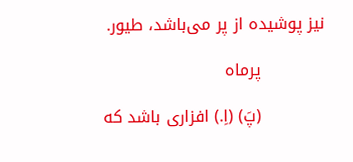نیز پوشیده از پر می‌باشد، طیور.

            پرماه

            (پَ) (اِ.) افزاری باشد که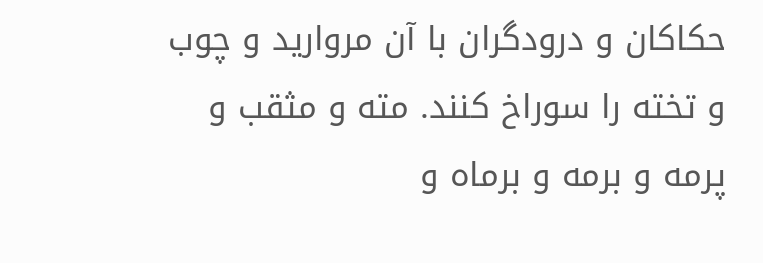حکاکان و درودگران با آن مروارید و چوب و تخته را سوراخ کنند. مته و مثقب و پرمه و برمه و برماه و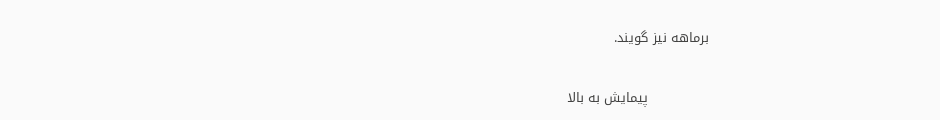برماهه نیز گویند.

              پیمایش به بالا